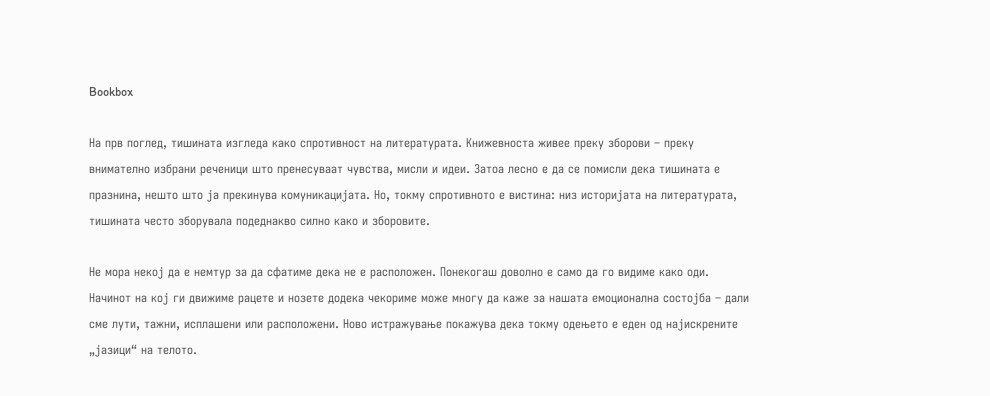Bookbox

На прв поглед, тишината изгледа како спротивност на литературата. Книжевноста живее преку зборови – преку внимателно избрани реченици што пренесуваат чувства, мисли и идеи. Затоа лесно е да се помисли дека тишината е празнина, нешто што ја прекинува комуникацијата. Но, токму спротивното е вистина: низ историјата на литературата, тишината често зборувала подеднакво силно како и зборовите.

Не мора некој да е немтур за да сфатиме дека не е расположен. Понекогаш доволно е само да го видиме како оди. Начинот на кој ги движиме рацете и нозете додека чекориме може многу да каже за нашата емоционална состојба – дали сме лути, тажни, исплашени или расположени. Ново истражување покажува дека токму одењето е еден од најискрените „јазици“ на телото.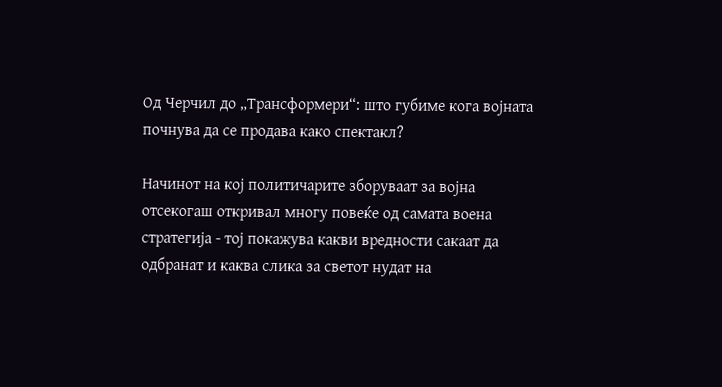Од Черчил до „Трансформери“: што губиме кога војната почнува да се продава како спектакл?

Начинот на кој политичарите зборуваат за војна отсекогаш откривал многу повеќе од самата воена стратегија - тој покажува какви вредности сакаат да одбранат и каква слика за светот нудат на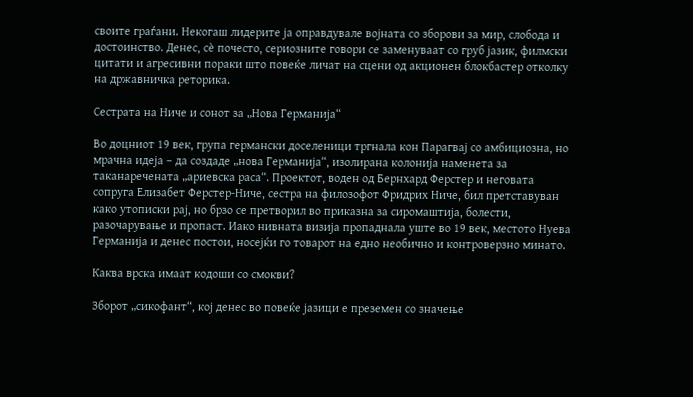своите граѓани. Некогаш лидерите ја оправдувале војната со зборови за мир, слобода и достоинство. Денес, сè почесто, сериозните говори се заменуваат со груб јазик, филмски цитати и агресивни пораки што повеќе личат на сцени од акционен блокбастер отколку на државничка реторика.

Сестрата на Ниче и сонот за „Нова Германија“

Во доцниот 19 век, група германски доселеници тргнала кон Парагвај со амбициозна, но мрачна идеја – да создаде „нова Германија“, изолирана колонија наменета за таканаречената „ариевска раса“. Проектот, воден од Бернхард Ферстер и неговата сопруга Елизабет Ферстер-Ниче, сестра на филозофот Фридрих Ниче, бил претставуван како утописки рај, но брзо се претворил во приказна за сиромаштија, болести, разочарување и пропаст. Иако нивната визија пропаднала уште во 19 век, местото Нуева Германија и денес постои, носејќи го товарот на едно необично и контроверзно минато.

Каква врска имаат кодоши со смокви?

Зборот „сикофант“, кој денес во повеќе јазици е преземен со значење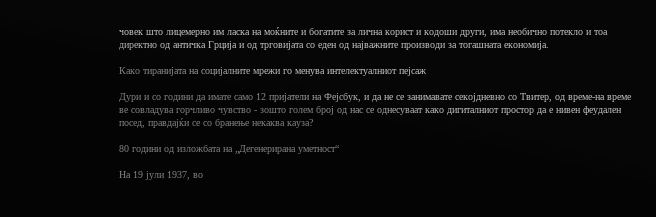човек што лицемерно им ласка на моќните и богатите за лична корист и кодоши други, има необично потекло и тоа директно од античка Грција и од трговијата со еден од најважните производи за тогашната економија.

Како тиранијата на социјалните мрежи го менува интелектуалниот пејсаж

Дури и со години да имате само 12 пријатели на Фејсбук, и да не се занимавате секојдневно со Твитер, од време-на време ве совладува горчливо чувство - зошто голем број од нас се однесуваат како дигиталниот простор да е нивен феудален посед, правдајќи се со бранење некаква кауза?

80 години од изложбата на „Дегенерирана уметност“

На 19 јули 1937, во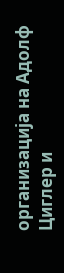организација на Адолф Циглер и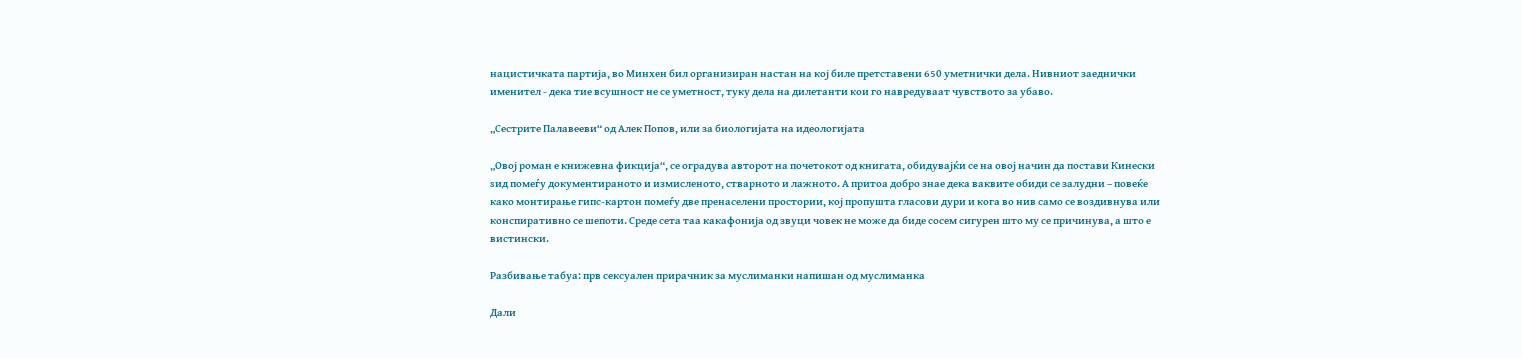нацистичката партија, во Минхен бил организиран настан на кој биле претставени 650 уметнички дела. Нивниот заеднички именител - дека тие всушност не се уметност, туку дела на дилетанти кои го навредуваат чувството за убаво.

„Сестрите Палавееви“ од Алек Попов, или за биологијата на идеологијата

„Овој роман е книжевна фикција“, се оградува авторот на почетокот од книгата, обидувајќи се на овој начин да постави Кинески ѕид помеѓу документираното и измисленото, стварното и лажното. А притоа добро знае дека ваквите обиди се залудни – повеќе како монтирање гипс-картон помеѓу две пренаселени простории, кој пропушта гласови дури и кога во нив само се воздивнува или конспиративно се шепоти. Среде сета таа какафонија од звуци човек не може да биде сосем сигурен што му се причинува, а што е вистински.

Разбивање табуа: прв сексуален прирачник за муслиманки напишан од муслиманка

Дали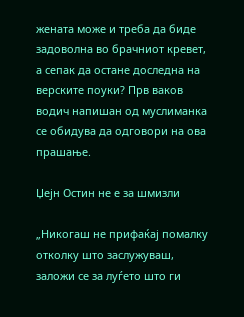жената може и треба да биде задоволна во брачниот кревет, а сепак да остане доследна на верските поуки? Прв ваков водич напишан од муслиманка се обидува да одговори на ова прашање.

Џејн Остин не е за шмизли

„Никогаш не прифаќај помалку отколку што заслужуваш, заложи се за луѓето што ги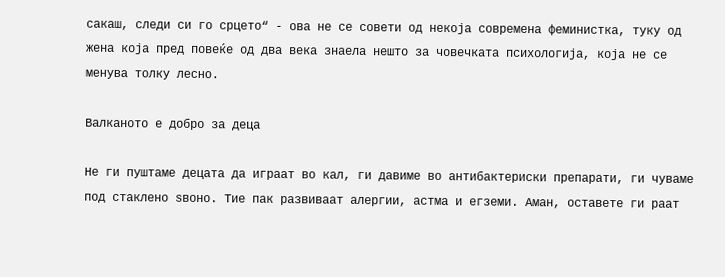сакаш, следи си го срцето“ - ова не се совети од некоја современа феминистка, туку од жена која пред повеќе од два века знаела нешто за човечката психологија, која не се менува толку лесно.

Валканото е добро за деца

Не ги пуштаме децата да играат во кал, ги давиме во антибактериски препарати, ги чуваме под стаклено ѕвоно. Тие пак развиваат алергии, астма и егземи. Аман, оставете ги раат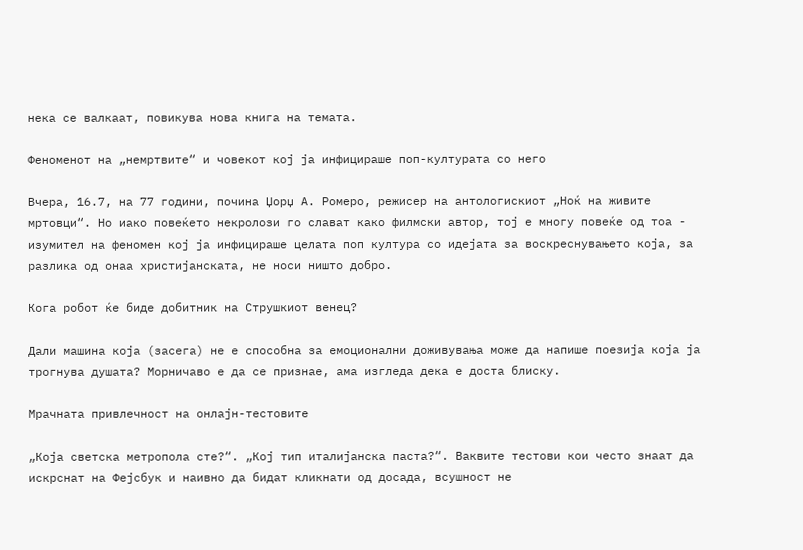нека се валкаат, повикува нова книга на темата.

Феноменот на „немртвите“ и човекот кој ја инфицираше поп-културата со него

Вчера, 16.7, на 77 години, почина Џорџ А. Ромеро, режисер на aнтологискиот „Ноќ на живите мртовци“. Но иако повеќето некролози го слават како филмски автор, тој е многу повеќе од тоа - изумител на феномен кој ја инфицираше целата поп култура со идејата за воскреснувањето која, за разлика од онаа христијанската, не носи ништо добро.

Кога робот ќе биде добитник на Струшкиот венец?

Дали машина која (засега) не е способна за емоционални доживувања може да напише поезија која ја трогнува душата? Морничаво е да се признае, ама изгледа дека е доста блиску.

Мрачната привлечност на онлајн-тестовите

„Која светска метропола сте?“. „Кој тип италијанска паста?“. Ваквите тестови кои често знаат да искрснат на Фејсбук и наивно да бидат кликнати од досада, всушност не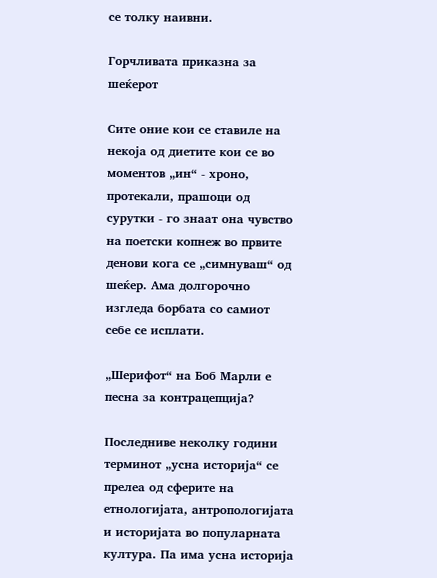се толку наивни.

Горчливата приказна за шеќерот

Сите оние кои се ставиле на некоја од диетите кои се во моментов „ин“ - хроно, протекали, прашоци од сурутки - го знаат она чувство на поетски копнеж во првите денови кога се „симнуваш“ од шеќер. Ама долгорочно изгледа борбата со самиот себе се исплати.

„Шерифот“ на Боб Марли е песна за контрацепција?

Последниве неколку години терминот „усна историја“ се прелеа од сферите на етнологијата, антропологијата и историјата во популарната култура. Па има усна историја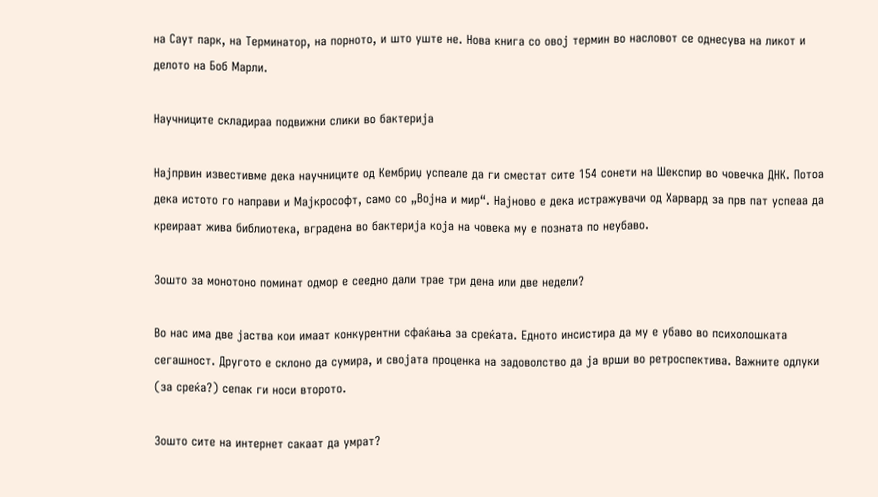на Саут парк, на Терминатор, на порното, и што уште не. Нова книга со овој термин во насловот се однесува на ликот и делото на Боб Марли.

Научниците складираа подвижни слики во бактерија

Најпрвин известивме дека научниците од Кембриџ успеале да ги сместат сите 154 сонети на Шекспир во човечка ДНК. Потоа дека истото го направи и Мајкрософт, само со „Војна и мир“. Најново е дека истражувачи од Харвард за прв пат успеаа да креираат жива библиотека, вградена во бактерија која на човека му е позната по неубаво.

Зошто за монотоно поминат одмор е сеедно дали трае три дена или две недели?

Во нас има две јаства кои имаат конкурентни сфаќања за среќата. Едното инсистира да му е убаво во психолошката сегашност. Другото е склоно да сумира, и својата проценка на задоволство да ја врши во ретроспектива. Важните одлуки (за среќа?) сепак ги носи второто.

Зошто сите на интернет сакаат да умрат?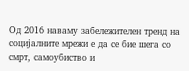Од 2016 наваму забележителен тренд на социјалните мрежи е да се бие шега со смрт, самоубиство и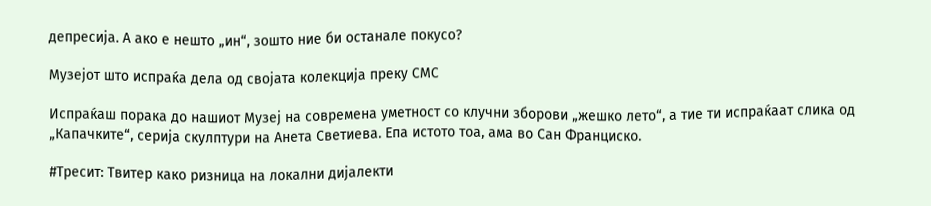депресија. А ако е нешто „ин“, зошто ние би останале покусо?

Музејот што испраќа дела од својата колекција преку СМС

Испраќаш порака до нашиот Музеј на современа уметност со клучни зборови „жешко лето“, а тие ти испраќаат слика од „Капачките“, серија скулптури на Анета Светиева. Епа истото тоа, ама во Сан Франциско.

#Тресит: Tвитер како ризница на локални дијалекти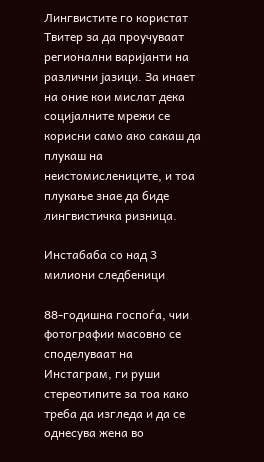Лингвистите го користат Твитер за да проучуваат регионални варијанти на различни јазици. За инает на оние кои мислат дека социјалните мрежи се корисни само ако сакаш да плукаш на неистомислениците, и тоа плукање знае да биде лингвистичка ризница.

Инстабаба со над 3 милиони следбеници

88-годишна госпоѓа, чии фотографии масовно се споделуваат на Инстаграм, ги руши стереотипите за тоа како треба да изгледа и да се однесува жена во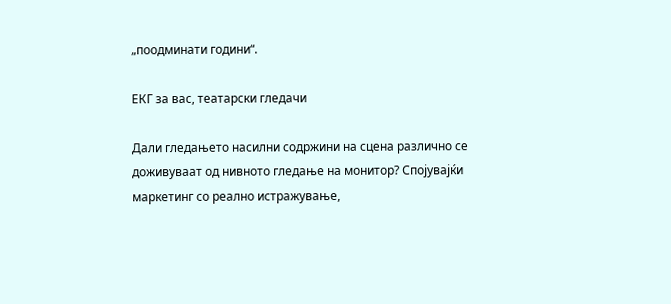„поодминати години“.

ЕКГ за вас, театарски гледачи

Дали гледањето насилни содржини на сцена различно се доживуваат од нивното гледање на монитор? Спојувајќи маркетинг со реално истражување,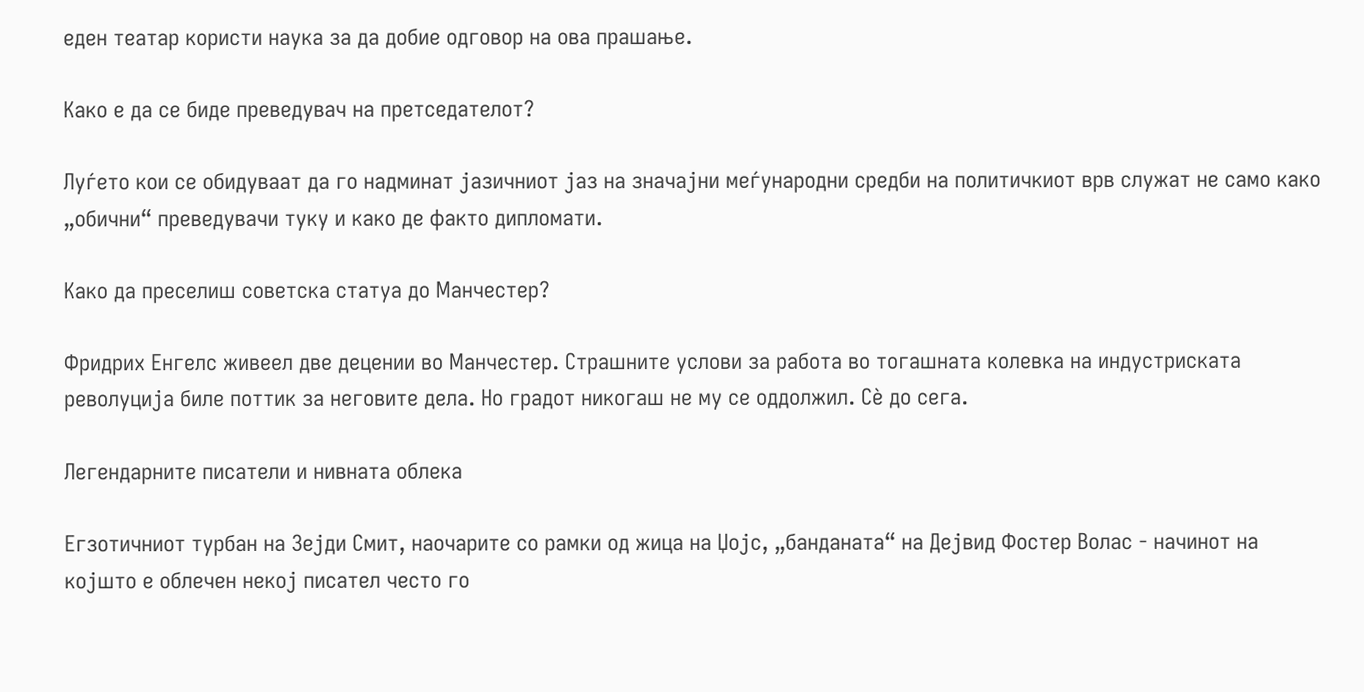еден театар користи наука за да добие одговор на ова прашање.

Како е да се биде преведувач на претседателот?

Луѓето кои се обидуваат да го надминат јазичниот јаз на значајни меѓународни средби на политичкиот врв служат не само како „обични“ преведувачи туку и како де факто дипломати.

Како да преселиш советска статуа до Манчестер?

Фридрих Енгелс живеел две децении во Манчестер. Страшните услови за работа во тогашната колевка на индустриската револуција биле поттик за неговите дела. Но градот никогаш не му се оддолжил. Сè до сега.

Легендарните писатели и нивната облека

Егзотичниот турбан на Зејди Смит, наочарите со рамки од жица на Џојс, „банданата“ на Дејвид Фостер Волас - начинот на којшто е облечен некој писател често го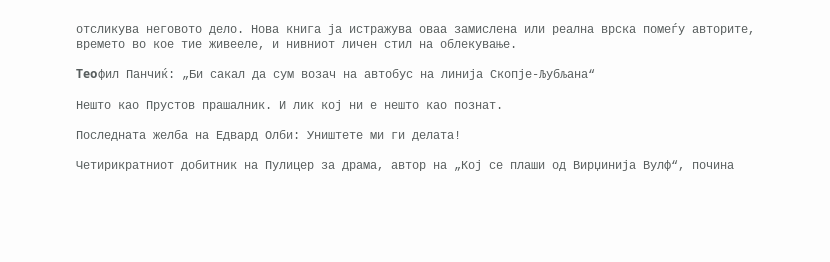отсликува неговото дело. Нова книга ја истражува оваа замислена или реална врска помеѓу авторите, времето во кое тие живееле, и нивниот личен стил на облекување.

Teoфил Панчиќ: „Би сакал да сум возач на автобус на линија Скопје-Љубљана“

Нешто као Прустов прашалник. И лик кој ни е нешто као познат.

Последната желба на Едвард Олби: Уништете ми ги делата!

Четирикратниот добитник на Пулицер за драма, автор на „Кој се плаши од Вирџинија Вулф“, почина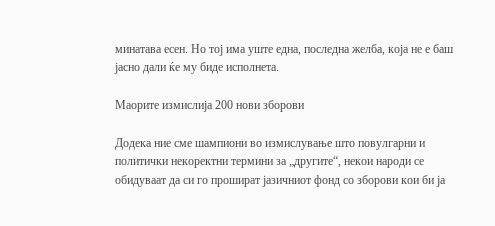минатава есен. Но тој има уште една, последна желба, која не е баш јасно дали ќе му биде исполнета.

Маорите измислија 200 нови зборови

Додека ние сме шампиони во измислување што повулгарни и политички некоректни термини за „другите“, некои народи се обидуваат да си го прошират јазичниот фонд со зборови кои би ја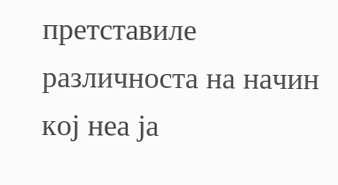претставиле различноста на начин кој неа ја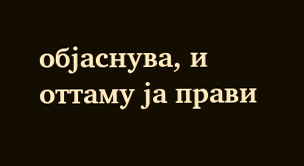објаснува, и оттаму ја прави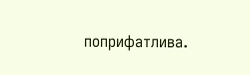поприфатлива.